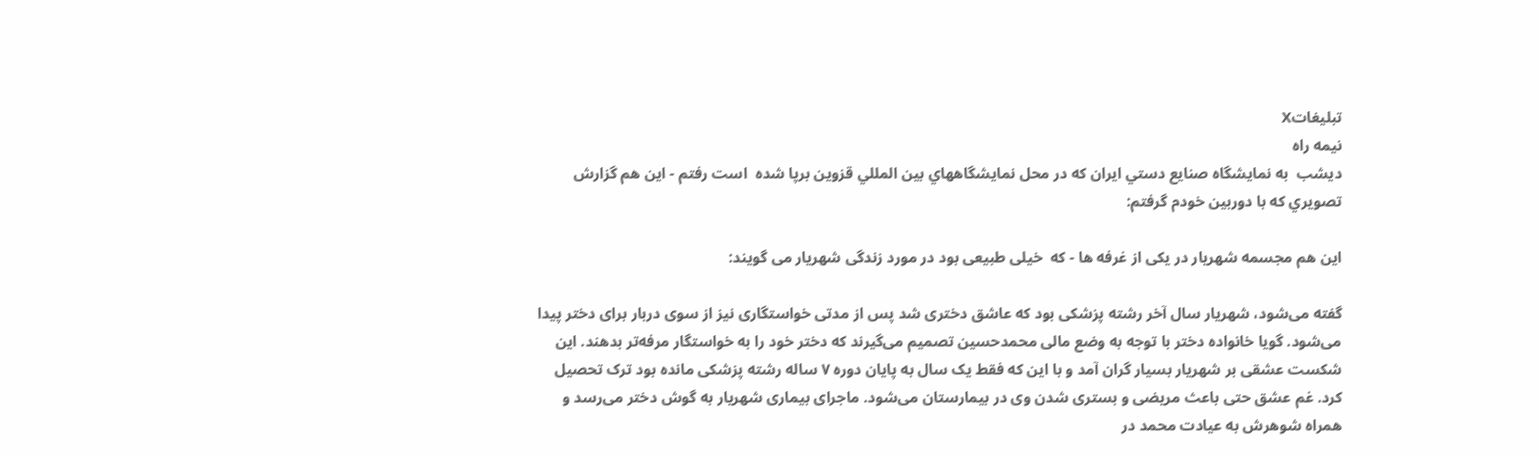تبليغاتX
نیمه راه
ديشب  به نمايشگاه صنايع دستي ايران كه در محل نمايشگاههاي بين المللي قزوين برپا شده  است رفتم - اين هم گزارش تصويري که با دوربین خودم گرفتم:

این هم مجسمه شهریار در یکی از غرفه ها - که  خیلی طبیعی بود در مورد زندگی شهریار می گویند:

گفته می‌شود، شهریار سال آخر رشته پزشکی بود که عاشق دختری شد پس از مدتی خواستگاری نیز از سوی دربار برای دختر پیدا می‌شود. گویا خانواده دختر با توجه به وضع مالی محمدحسین تصمیم می‌گیرند که دختر خود را به خواستگار مرفه‌تر بدهند. این شکست عشقی بر شهریار بسیار گران آمد و با این که فقط یک سال به پایان دوره ۷ ساله رشته پزشکی مانده بود ترک تحصیل کرد. غم عشق حتی باعث مریضی و بستری شدن وی در بیمارستان می‌شود. ماجرای بیماری شهریار به گوش دختر می‌رسد و همراه شوهرش به عیادت محمد در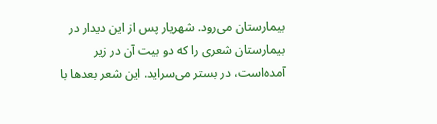بیمارستان می‌رود. شهریار پس از این دیدار در بیمارستان شعری را که دو بیت آن در زیر آمده‌است، در بستر می‌سراید. این شعر بعد‌ها با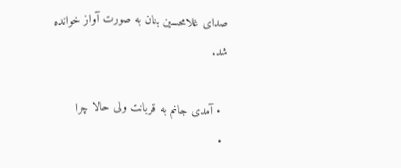صدای غلامحسین بنان به صورت آواز خوانده شد.

  • آمدی جانم به قربانت ولی حالا چرا
  •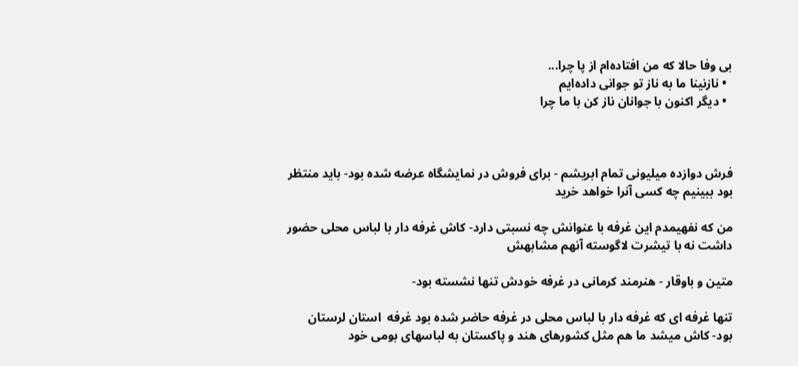بی وفا حالا که من افتاده‌ام از پا چرا...
  • نازنینا ما به ناز تو جوانی داده‌ایم
  • دیگر اکنون با جوانان ناز کن با ما چرا



فرش دوازده میلیونی تمام ابریشم - برای فروش در نمایشگاه عرضه شده بود- باید منتظر بود ببینیم چه کسی آنرا خواهد خرید

من که نفهیمدم این غرفه با عنوانش چه نسبتی دارد- کاش غرفه دار با لباس محلی حضور داشت نه با تیشرت لاگوسته آنهم مشابهش

متین و باوقار - هنرمند کرمانی در غرفه خودش تنها نشسته بود-

تنها غرفه ای که غرفه دار با لباس محلی در غرفه حاضر شده بود غرفه  استان لرستان بود- کاش میشد ما هم مثل کشورهای هند و پاکستان به لباسهای بومی خود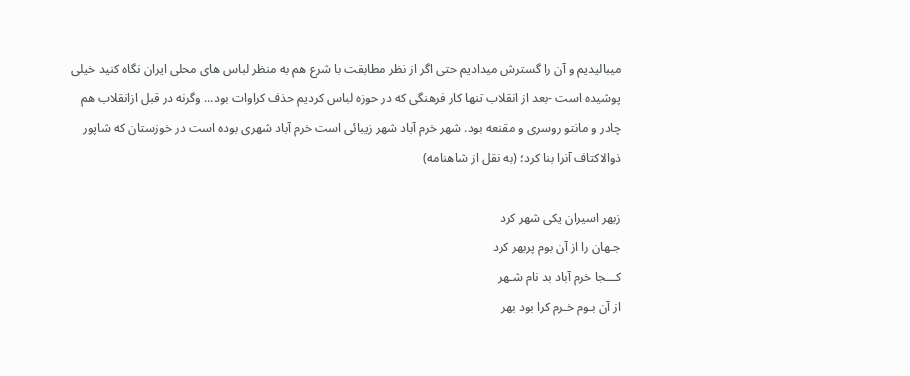میبالیدیم و آن را گسترش میدادیم حتی اگر از نظر مطابقت با شرع هم به منظر لباس های محلی ایران نگاه کنید خیلی پوشیده است -بعد از انقلاب تنها کار فرهنگی که در حوزه لباس کردیم حذف کراوات بود... وگرنه در قبل ازانقلاب هم چادر و مانتو روسری و مقنعه بود. شهر خرم آباد شهر زیبائی است خرم آباد شهری بوده است در خوزستان که شاپور ذوالاکتاف آنرا بنا کرد؛ (به نقل از شاهنامه)

زبهر اسیران یکی شهر کرد
جـهان را از آن بوم پربهر کرد
کـــجا خرم آباد بد نام شـهر
از آن بـوم خـرم کرا بود بهر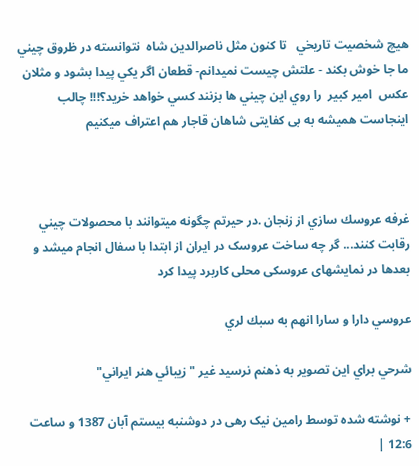هيچ شخصيت تاريخي   تا كنون مثل ناصرالدين شاه  نتوانسته در ظروق چيني ما جا خوش بكند - علتش چيست نميدانم- قطعان اگر يكي پيدا بشود و مثلان عكس  امير كبير  را روي اين چيني ها بزنند كسي خواهد خريد؟!!! چالب اینجاست همیشه به بی کفایتی شاهان قاجار هم اعتراف میکنیم



غرفه عروسك سازي از زنجان .در حيرتم چگونه ميتوانند با محصولات چيني رقابت كنند... گر چه ساخت عروسک در ایران از ابتدا با سفال انجام میشد و بعدها در نمایشهای عروسکی محلی کاربرد پیدا کرد

عروسي دارا و سارا انهم به سبك لري

شرحي براي اين تصوير به ذهنم نرسيد غير " زيبائي هنر ايراني"

+ نوشته شده توسط رامین نیک رهی در دوشنبه بیستم آبان 1387 و ساعت 12:6 |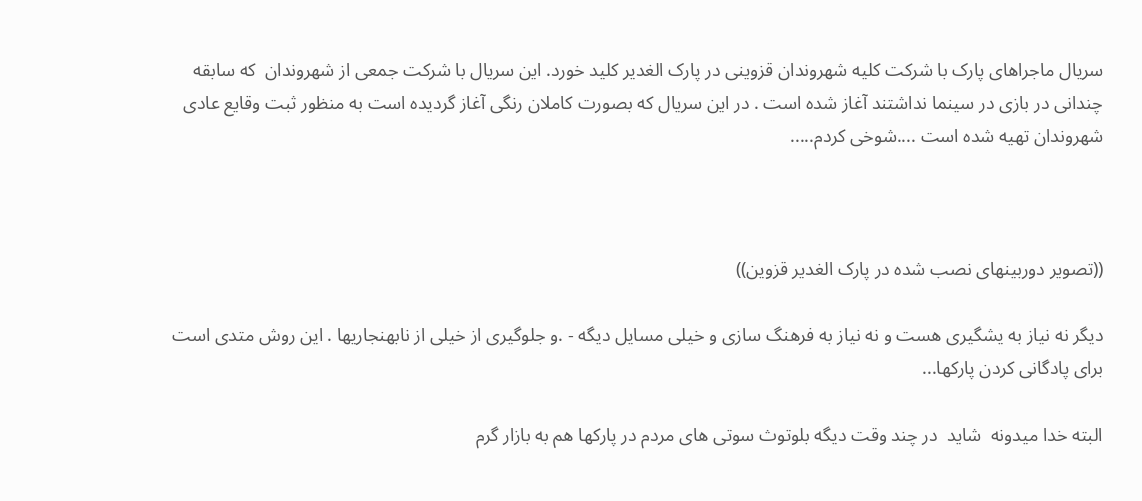سریال ماجراهای پارک با شرکت کلیه شهروندان قزوینی در پارک الغدیر کلید خورد. این سریال با شرکت جمعی از شهروندان  که سابقه چندانی در بازی در سینما نداشتند آغاز شده است . در این سریال که بصورت کاملان رنگی آغاز گردیده است به منظور ثبت وقایع عادی شهروندان تهیه شده است ....شوخی کردم.....



((تصویر دوربینهای نصب شده در پارک الغدیر قزوین))

دیگر نه نیاز به یشگیری هست و نه نیاز به فرهنگ سازی و خیلی مسایل دیگه - .و جلوگیری از خیلی از نابهنجاریها . این روش متدی است برای پادگانی کردن پارکها...

البته خدا میدونه  شاید  در چند وقت دیگه بلوتوث سوتی های مردم در پارکها هم به بازار گرم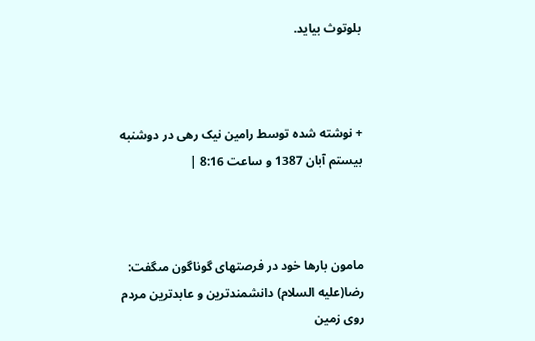بلوتوث بیاید.



+ نوشته شده توسط رامین نیک رهی در دوشنبه بیستم آبان 1387 و ساعت 8:16 |



مامون بارها خود در فرصتهاى گوناگون مىگفت: رضا(عليه السلام) دانشمندترين و عابدترين مردم روى زمين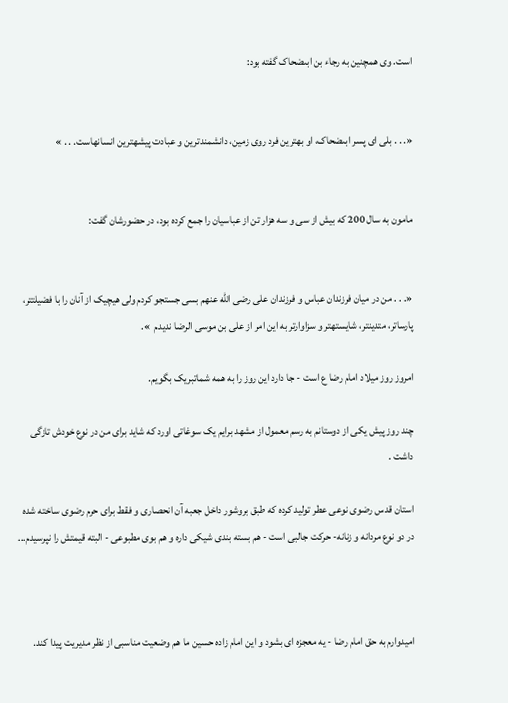است. وى همچنين به رجاء بن ابىضحاک گفته بود:


«. . . بلى اى پسر ابىضحاک، او بهترين فرد روى زمين، دانشمندترين و عبادت پيشهترين انسانهاست. . . »


مامون به سال 200 که بيش از سى و سه هزار تن از عباسيان را جمع کرده بود، در حضورشان گفت:


«. . . من در ميان فرزندان عباس و فرزندان على رضى الله عنهم بسى جستجو کردم ولى هيچيک از آنان را با فضيلتتر، پارساتر، متدينتر، شايستهتر و سزاوارتر به اين امر از على بن موسى الرضا نديدم  ».

امروز روز میلاد امام رضا ع است - جا دارد این روز را به همه شماتبریک بگویم.

چند روز پیش یکی از دوستانم به رسم معمول از مشهد برایم یک سوغاتی اورد که شاید برای من در نوع خودش تازگی داشت .

استان قدس رضوی نوعی عطر تولید کرده که طبق بروشور داخل جعبه آن انحصاری و فقط برای حرم رضوی ساخته شده در دو نوع مردانه و زنانه- حرکت جالبی است - هم بسته بندی شیکی داره و هم بوی مطبوعی - البته قیمتش را نپرسیدم...



امیدوارم به حق امام رضا - یه معجزه ای بشود و این امام زاده حسین ما هم وضعیت مناسبی از نظر مدیریت پیدا کند.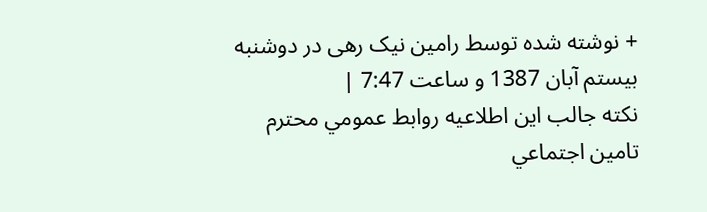+ نوشته شده توسط رامین نیک رهی در دوشنبه بیستم آبان 1387 و ساعت 7:47 |
نکته جالب اين اطلاعيه روابط عمومي محترم تامين اجتماعي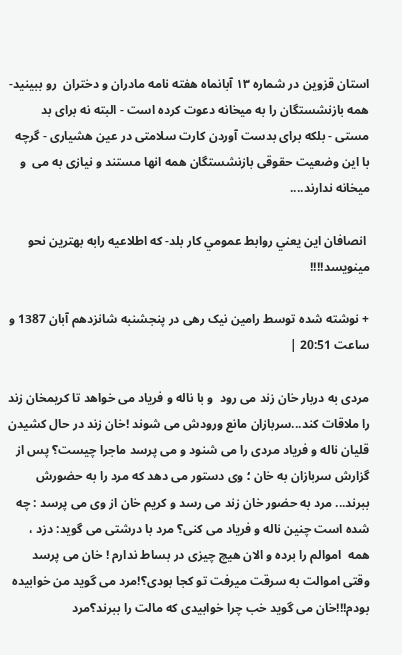استان قزوين در شماره ۱۳ آبانماه هفته نامه مادران و دختران  رو ببينيد- همه بازنشستگان را به ميخانه دعوت كرده است - البته نه برای بد مستی - بلکه برای بدست آوردن کارت سلامتی در عین هشیاری - گرچه با این وضعیت حقوقی بازنشستگان همه انها مستند و نیازی به می  و میخانه ندارند....

 انصافان اين يعني روابط عمومي كار بلد- كه اطلاعيه رابه بهترين نحو مينويسد!!!!

+ نوشته شده توسط رامین نیک رهی در پنجشنبه شانزدهم آبان 1387 و ساعت 20:51 |

مردی به دربار خان زند می رود  و با ناله و فریاد می خواهد تا کریمخان زند را ملاقات کند...سربازان مانع ورودش می شوند !خان زند در حال کشیدن قلیان ناله و فریاد مردی را می شنود و می پرسد ماجرا چیست؟ پس از گزارش سربازان به خان ؛ وی دستور می دهد که مرد را به حضورش ببرند... مرد به حضور خان زند می رسد و کریم خان از وی می پرسد : چه شده است چنین ناله و فریاد می کنی؟ مرد با درشتی می گوید: دزد ، همه  اموالم را برده و الان هیچ چیزی در بساط ندارم ! خان می پرسد وقتی اموالت به سرقت میرفت تو کجا بودی؟!مرد می گوید من خوابیده بودم!!!خان می گوید خب چرا خوابیدی که مالت را ببرند؟مرد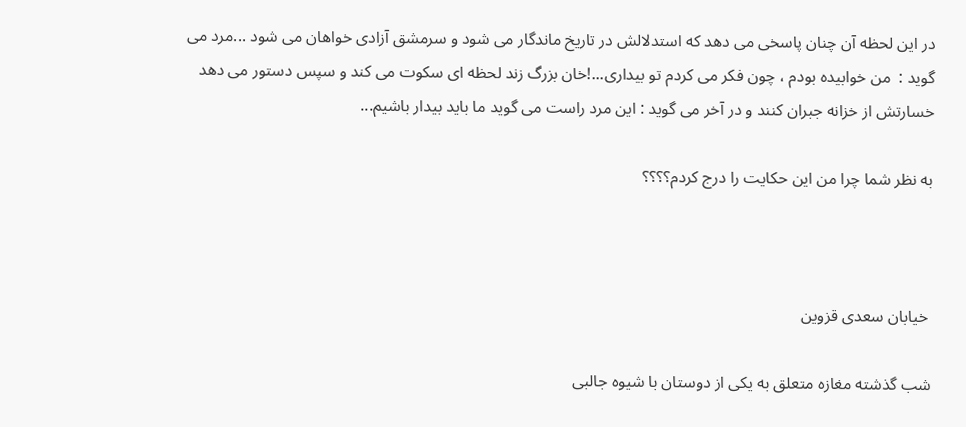در این لحظه آن چنان پاسخی می دهد که استدلالش در تاریخ ماندگار می شود و سرمشق آزادی خواهان می شود ...مرد می گوید :  من خوابیده بودم ، چون فکر می کردم تو بیداری...!خان بزرگ زند لحظه ای سکوت می کند و سپس دستور می دهد خسارتش از خزانه جبران کنند و در آخر می گوید : این مرد راست می گوید ما باید بیدار باشیم...

به نظر شما چرا من اين حكايت را درج كردم؟؟؟؟



 خیابان سعدی قزوین

شب گذشته مغازه متعلق به یکی از دوستان با شیوه جالبی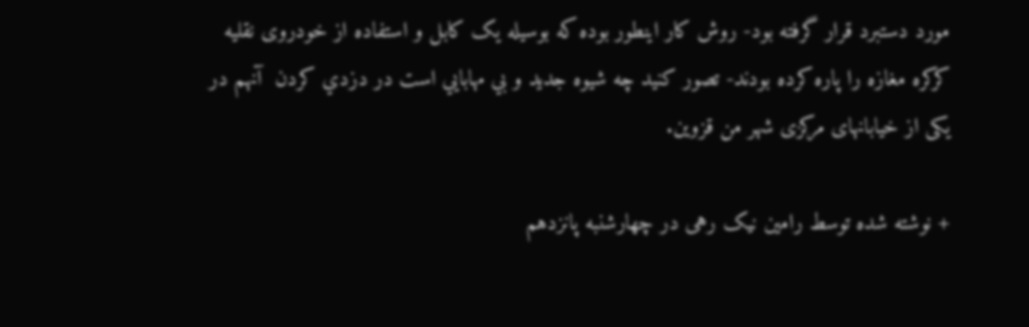مورد دستبرد قرار گرفته بود- روش کار اینطور بوده که بوسیله یک کابل و استفاده از خودروی نقلیه کرکره مغازه را پاره کرده بودند- تصور کنید چه شیوه جديد و بي مهابايي است در دزدي كردن  آنهم در یکی از خیابانهای مرکزی شهر من قزوین.

+ نوشته شده توسط رامین نیک رهی در چهارشنبه پانزدهم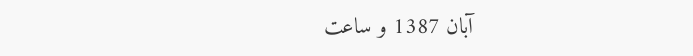آبان 1387 و ساعت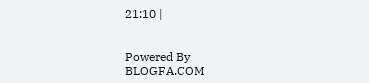21:10 |


Powered By
BLOGFA.COM